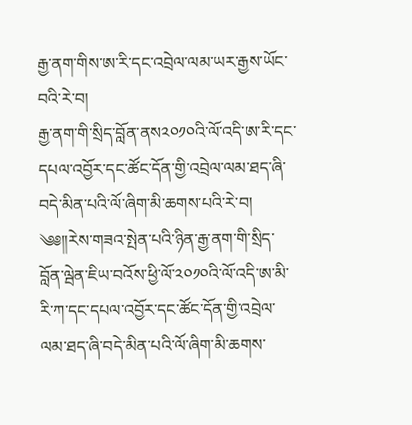རྒྱ་ནག་གིས་ཨ་རི་དང་འབྲེལ་ལམ་ཡར་རྒྱས་ཡོང་བའི་རེ་བ།
རྒྱ་ནག་གི་སྲིད་བློན་ནས༢༠༡༠འི་ལོ་འདི་ཨ་རི་དང་དཔལ་འབྱོར་དང་ཚོང་དོན་གྱི་འབྲེལ་ལམ་ཐད་ཞི་བདེ་མིན་པའི་ལོ་ཞིག་མི་ཆགས་པའི་རེ་བ།
༄༅༎རེས་གཟའ་སྤེན་པའི་ཉིན་རྒྱ་ནག་གི་སྲིད་བློན་ལྦེན་ཇིཡ་བའོས་ཕྱི་ལོ་༢༠༡༠འི་ལོ་འདི་ཨ་མི་རི་ཀ་དང་དཔལ་འབྱོར་དང་ཚོང་དོན་གྱི་འབྲེལ་ལམ་ཐད་ཞི་བདེ་མིན་པའི་ལོ་ཞིག་མི་ཆགས་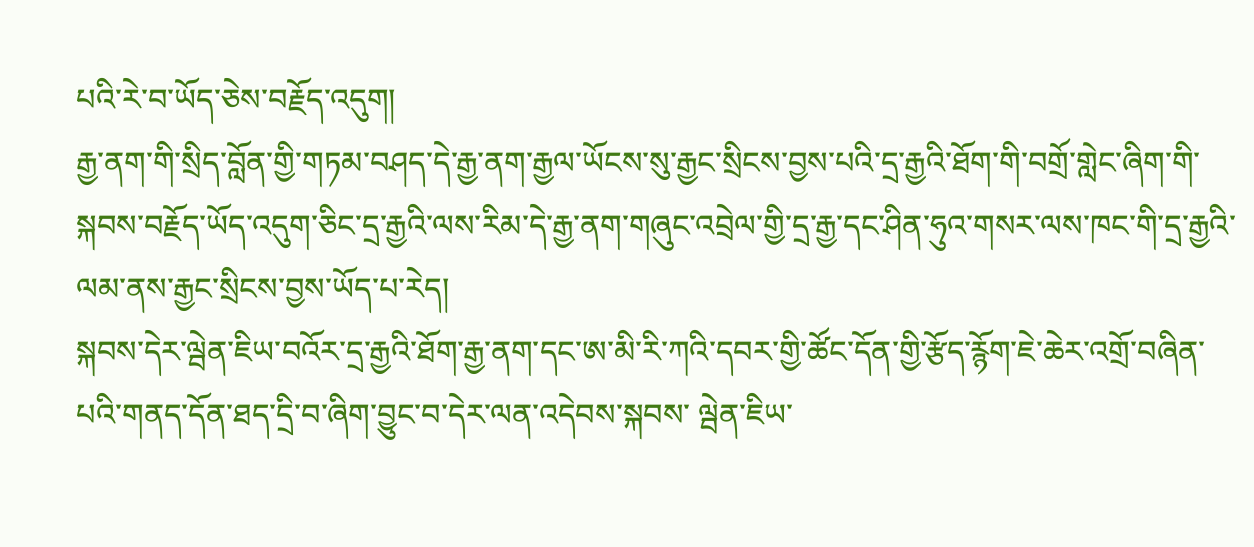པའི་རེ་བ་ཡོད་ཅེས་བརྗོད་འདུག།
རྒྱ་ནག་གི་སྲིད་བློན་གྱི་གཏམ་བཤད་དེ་རྒྱ་ནག་རྒྱལ་ཡོངས་སུ་རྒྱང་སྲིངས་བྱས་པའི་དྲ་རྒྱའི་ཐོག་གི་བགྲོ་གླེང་ཞིག་གི་སྐབས་བརྗོད་ཡོད་འདུག་ཅིང་དྲ་རྒྱའི་ལས་རིམ་དེ་རྒྱ་ནག་གཞུང་འབྲེལ་གྱི་དྲ་རྒྱ་དང་ཤིན་ཧུའ་གསར་ལས་ཁང་གི་དྲ་རྒྱའི་ལམ་ནས་རྒྱང་སྲིངས་བྱས་ཡོད་པ་རེད།
སྐབས་དེར་ལྦེན་ཇིཡ་བའོར་དྲ་རྒྱའི་ཐོག་རྒྱ་ནག་དང་ཨ་མི་རི་ཀའི་དབར་གྱི་ཚོང་དོན་གྱི་རྩོད་རྙོག་ཇེ་ཆེར་འགྲོ་བཞིན་པའི་གནད་དོན་ཐད་དྲི་བ་ཞིག་བྱུང་བ་དེར་ལན་འདེབས་སྐབས་ ལྦེན་ཇིཡ་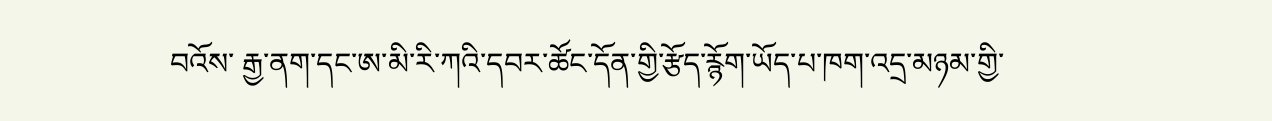བའོས་ རྒྱ་ནག་དང་ཨ་མི་རི་ཀའི་དབར་ཚོང་དོན་གྱི་རྩོད་རྙོག་ཡོད་པ་ཁག་འདྲ་མཉམ་གྱི་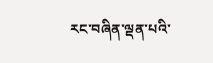རང་བཞིན་ལྡན་པའི་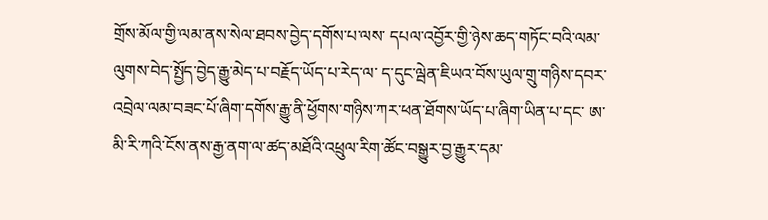གྲོས་མོལ་གྱི་ལམ་ནས་སེལ་ཐབས་བྱེད་དགོས་པ་ལས་ དཔལ་འབྱོར་གྱི་ཉེས་ཆད་གཏོང་བའི་ལམ་ལུགས་བེད་སྤྱོད་བྱེད་རྒྱུ་མེད་པ་བརྗོད་ཡོད་པ་རེད་ལ་ ད་དུང་ལྦེན་ཇིཡའ་བོས་ཡུལ་གྲུ་གཉིས་དབར་འབྲེལ་ལམ་བཟང་པོ་ཞིག་དགོས་རྒྱུ་ནི་ཕྱོགས་གཉིས་ཀར་ཕན་ཐོགས་ཡོད་པ་ཞིག་ཡིན་པ་དང་ ཨ་མི་རི་ཀའི་ངོས་ནས་རྒྱ་ནག་ལ་ཚད་མཐོའི་འཕྲུལ་རིག་ཚོང་བསྒྱུར་བྱ་རྒྱུར་དམ་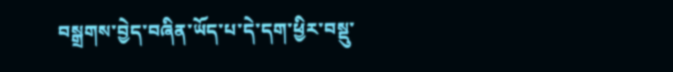བསྒྲགས་བྱེད་བཞིན་ཡོད་པ་དེ་དག་ཕྱིར་བསྡུ་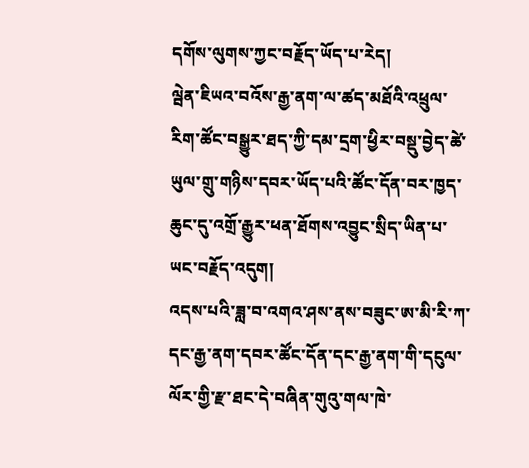དགོས་ལུགས་ཀྱང་བརྗོད་ཡོད་པ་རེད།
ལྦེན་ཇིཡའ་བའོས་རྒྱ་ནག་ལ་ཚད་མཐོའི་འཕྲུལ་རིག་ཚོང་བསྒྱུར་ཐད་ཀྱི་དམ་དྲག་ཕྱིར་བསྡུ་བྱེད་ཚེ་ཡུལ་གྲུ་གཉིས་དབར་ཡོད་པའི་ཚོང་དོན་བར་ཁྱད་ཆུང་དུ་འགྲོ་རྒྱུར་ཕན་ཐོགས་འབྱུང་སྲིད་ཡིན་པ་ཡང་བརྗོད་འདུག།
འདས་པའི་ཟླ་བ་འགའ་ཤས་ནས་བཟུང་ཨ་མི་རི་ཀ་དང་རྒྱ་ནག་དབར་ཚོང་དོན་དང་རྒྱ་ནག་གི་དངུལ་ལོར་གྱི་རྫ་ཐང་དེ་བཞིན་གུའུ་གལ་ཁེ་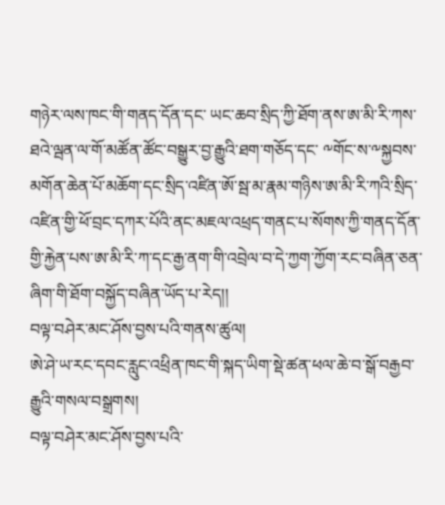གཉེར་ལས་ཁང་གི་གནད་དོན་དང་ ཡང་ཆབ་སྲིད་ཀྱི་ཐོག་ནས་ཨ་མི་རི་ཀས་ཐའེ་ལྦན་ལ་གོ་མཚོན་ཚོང་བསྒྱུར་བྱ་རྒྱུའི་ཐག་གཅོད་དང་ ༸གོང་ས་༸སྐྱབས་མགོན་ཆེན་པོ་མཆོག་དང་སྲིད་འཛིན་ཨོ་སྦ་མ་རྣམ་གཉིས་ཨ་མི་རི་ཀའི་སྲིད་འཛིན་གྱི་ཕོ་བྲང་དཀར་པོའི་ནང་མཇལ་འཕྲད་གནང་པ་སོགས་ཀྱི་གནད་དོན་གྱི་རྐྱེན་པས་ཨ་མི་རི་ཀ་དང་རྒྱ་ནག་གི་འབྲེལ་བ་དེ་ཀྱག་ཀྱོག་རང་བཞིན་ཅན་ཞིག་གི་ཐོག་བསྐྱོད་བཞིན་ཡོད་པ་རེད།།
བལྟ་བཤེར་མང་ཤོས་བྱས་པའི་གནས་ཚུལ།
ཨེ་ཤེ་ཡ་རང་དབང་རླུང་འཕྲིན་ཁང་གི་སྐད་ཡིག་སྡེ་ཚན་ཕལ་ཆེ་བ་སྒོ་བརྒྱབ་རྒྱུའི་གསལ་བསྒྲགས།
བལྟ་བཤེར་མང་ཤོས་བྱས་པའི་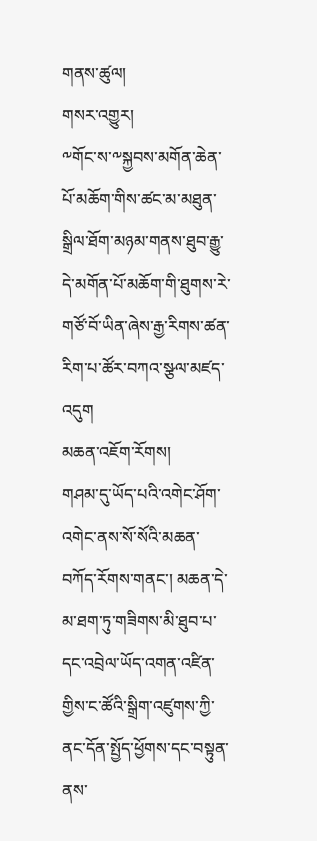གནས་ཚུལ།
གསར་འགྱུར།
༸གོང་ས་༸སྐྱབས་མགོན་ཆེན་པོ་མཆོག་གིས་ཚང་མ་མཐུན་སྒྲིལ་ཐོག་མཉམ་གནས་ཐུབ་རྒྱུ་དེ་མགོན་པོ་མཆོག་གི་ཐུགས་རེ་གཙོ་བོ་ཡིན་ཞེས་རྒྱ་རིགས་ཚན་རིག་པ་ཚོར་བཀའ་སྩལ་མཛད་འདུག
མཆན་འཇོག་རོགས།
གཤམ་དུ་ཡོད་པའི་འགེང་ཤོག་འགེང་ནས་སོ་སོའི་མཆན་བཀོད་རོགས་གནང་། མཆན་དེ་མ་ཐག་ཏུ་གཟིགས་མི་ཐུབ་པ་དང་འབྲེལ་ཡོད་འགན་འཛིན་གྱིས་ང་ཚོའི་སྒྲིག་འཛུགས་ཀྱི་ནང་དོན་སྤྱོད་ཕྱོགས་དང་བསྟུན་ནས་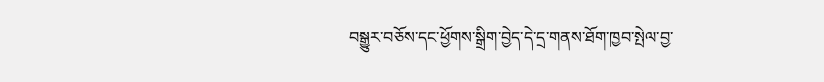བསྒྱུར་བཅོས་དང་ཕྱོགས་སྒྲིག་བྱེད་དེ་དྲ་གནས་ཐོག་ཁྱབ་སྤེལ་བྱ་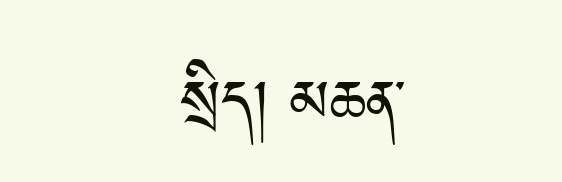སྲིད། མཆན་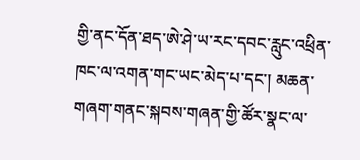གྱི་ནང་དོན་ཐད་ཨེ་ཤེ་ཡ་རང་དབང་རླུང་འཕྲིན་ཁང་ལ་འགན་གང་ཡང་མེད་པ་དང་། མཆན་གཞག་གནང་སྐབས་གཞན་གྱི་ཚོར་སྣང་ལ་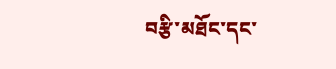བརྩི་མཐོང་དང་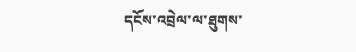དངོས་འབྲེལ་ལ་ཐུགས་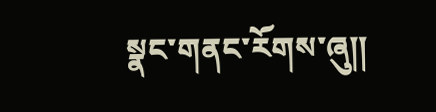སྣང་གནང་རོགས་ཞུ༎